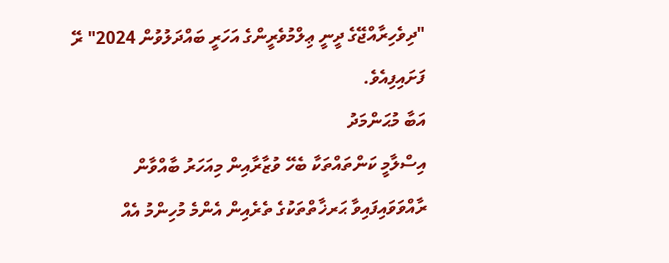"ދިވެހިރާއްޖޭގެ ދީނީ ޢިލްމުވެރީންގެ އަހަރީ ބައްދަލުވުން 2024" ރޭ ފަށައިފިއެވެ.
އަބާ މުޙަންމަދު
އިސްލާމީ ކަންތައްތަކާ ބެހޭ ވުޒާރާއިން މިއަހަރު ބާއްވާން ރާއްވަވައިފައިވާ ޙަރޚާތްތަކުގެ ތެރެއިން އެންމެ މުހިންމު އެއް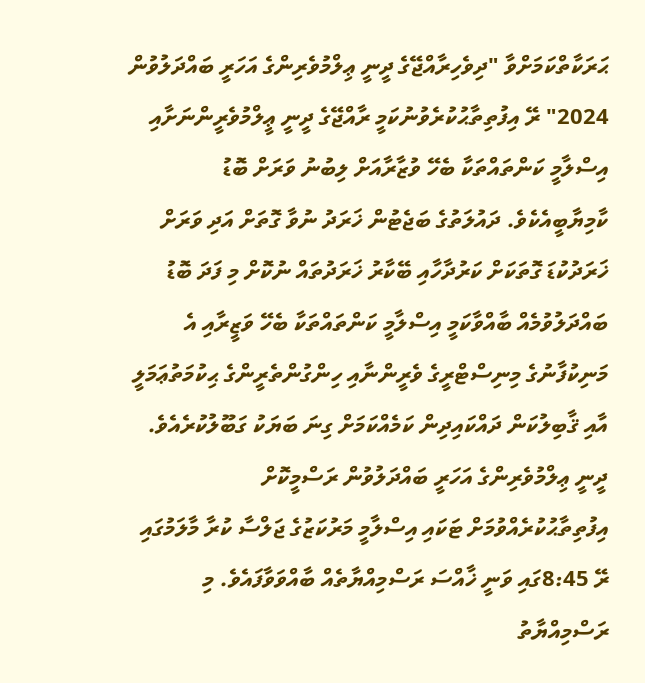ޙަރަކާތްކަމަށްވާ "ދިވެހިރާއްޖޭގެ ދީނީ ޢިލްމުވެރިންގެ އަހަރީ ބައްދަލުވުން 2024" ރޭ އިފުތިތާޙުކުރެވުނުކަމީ ރާއްޖޭގެ ދީނީ ޢީލްމުވެރީންނަށާއި އިސްލާމީ ކަންތައްތަކާ ބެހޭ ވުޒާރާއަށް ލިބުނު ވަރަށް ބޮޑު ކާމިޔާބީއެކެވެ. ދައުލަތުގެ ބަޖެޓުން ޚަރަދު ނުވާ ގޮތަށް އަދި ވަރަށް ޚަރަދުކުޑަ ގޮތަކަށް ކަރުދާހާއި ބޭކާރު ޚަރަދުތައް ނުކޮށް މި ފަދަ ބޮޑު ބައްދަލުވުމެއް ބާއްވާކަމީ އިސްލާމީ ކަންތައްތަކާ ބެހޭ ވަޒީރާއި އެ މަނިކުފާނުގެ މިނިސްޓްރީގެ ވެރީންނާއި ހިންގުންތެރީންގެ ޙިކުމަތުޢަމަލީ އާއި ޤާބިލުކަން ދައްކައިދިން ކަމެއްކަމަށް ގިނަ ބަޔަކު ގަބޫލުކުރެއެވެ.
ދީނީ ޢިލްމުވެރިންގެ އަހަރީ ބައްދަލުވުން ރަސްމީކޮށް އިފުތިތާޙުކުރެއްވުމަށް ޓަކައި އިސްލާމީ މަރުކަޒުގެ ޖަލްސާ ކުރާ މާލަމުގައި ރޭ 8:45ގައި ވަނީ ޚާއްސަ ރަސްމިއްޔާތެއް ބާއްވަވާފައެވެ. މި ރަސްމިއްޔާތު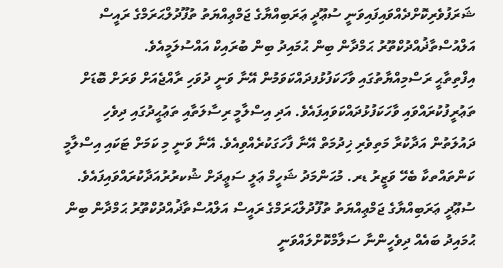ޝަރަފުވެރިކޮށްދެއްވައިފައިވަނީ ސުޢޫދީ ޢަރަބިއްޔާގެ ޖަމްޢިއްޔަތު ތުފޫދުލްޙަރަމްގެ ރައީސް އަލްއުސްތާޛުއްދުކްތޫރު ޙަމްދާން ބިން ޙުމައިދު ބިން ބުރައިކް އައްސުލަމީއެވެ.
އިފްތިތާޙީ ރަސްމިއްޔާތުގައި ވާހަކަފުޅުފދައްކަވަމުން އޭނާ ވަނީ ދުވަހި ރާއްޖެއަށް ވަރަށް ބޮޑަށް ތަޢުރީފުކުރައްވައި ވާހަކަފުޅުދައްކަވައިފައެވެ. އަދި އިސްލާމީ ރިސާލަތާއި ތަޢުޙީދުގައި ދިވެހި ދައުލަތުން އަދާކުރާ މަތިވެރި ޚިދުމަތް އޭނާ ފާހަގަކުރެއްވިއެވެ. އޭނާ ވަނީ މި ކަމަށް ޓަކައި އިސްލާމީ ކަންތައްތކާ ބެހޭ ވަޒީރު ޑރ. މުޙަންމަދު ޝަހީމް ޢަލީ ސަޢީދަށް ޝުކރުރުއަދާކުރައްވައިފައެވެ.
ސުޢޫދީ ޢަރަބިއްޔާގެ ޖަމްޢިއްޔަތު ތުފޫދުލްޙަރަމްގެ ރައީސް އަލްއުސްތާޛުއްދުކްތޫރު ޙަމްދާން ބިން ޙުމައިދު ބައެއް ދިވެހީންނާ ސަލާމްކޮށްލައްވަނީ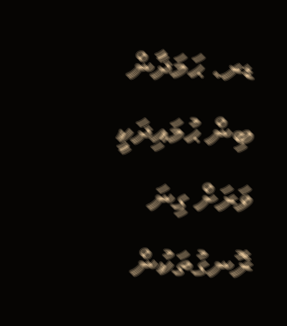ޑރ. ޙަމަދާން ބިން ޙުމައިދަކީ ވަރަށް ގިނަ ރޮނގުތަކުން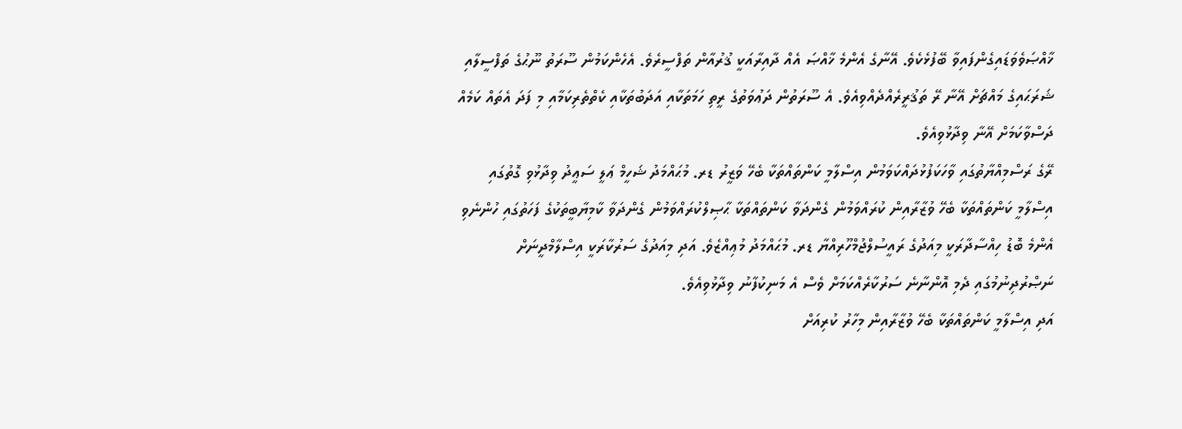ޚާއްޞަވެވަޑައިގެންފައިވާ ބޭފުޅެކެވެ. އޭނާގެ އެންމެ ޚާއްޞަ އެއް ދާއިރާއަކީ ޤުރުއާން ތަފްސީރެވެ. އެހެންކަމުން ސޫރަތު ނޫޙުގެ ތަފްސީލާއި ޝަރަޙައިގެ މައްޗަށް އޭނާ ރޭ ތަޤުރީރެއްދެއްވިއެވެ. އެ ސޫރަތުން ދަޢުވަތުގެ ރީތި ހަމަތަކާއި އަދަބުތަކާއި ކެތްތެރިކަމާއި މި ފަދަ އެތައް ކަމެއް ދަސްވާކަމަށް އޭނާ ވިދާޅުވިއެވެ.
ރޭގެ ރަސްމިއްޔާތުގައި ވާހަކަފުޅުދައްކަވަމުން އިސްލާމީ ކަންތައްތަކާ ބެހޭ ވަޒީރު ޑރ. މުޙައްމަދު ޝަހީމް ޢަލީ ސަޢީދު ވިދާޅުވި ގޮތުގައި އިސްލާމީ ކަންތައްތަކާ ބެހޭ ވުޒާރާއިން ކުރައްވަމުން ގެންދަވާ ކަންތައްތަކާ ޙާޞިލްކުރައްވަމުން ގެންދަވާ ކާމިޔާބީތަކުގެ ފަހަތުގައި ހުންނެވި އެންމެ ބޮޑު ހިއްސާދާރަކީ މިއަދުގެ ރައީސުލްޖުމްހޫރިއްޔާ ޑރ. މުޙައްމަދު މުޢިއްޒެވެ. އަދި މިއަދުގެ ސަރުކާރަކީ އިސްލާމްދީނަށް ނަޞްރުދިނުމުގައި ދެމި އޮންނާނެ ސަރުކާރެއްކަމަށް ވެސް އެ މަނިކުފާނު ވިދާޅުވިއެވެ.
އަދި އިސްލާމީ ކަންތައްތަކާ ބެހޭ ވުޒާރާއިން މިހާރު ކުރިއަށް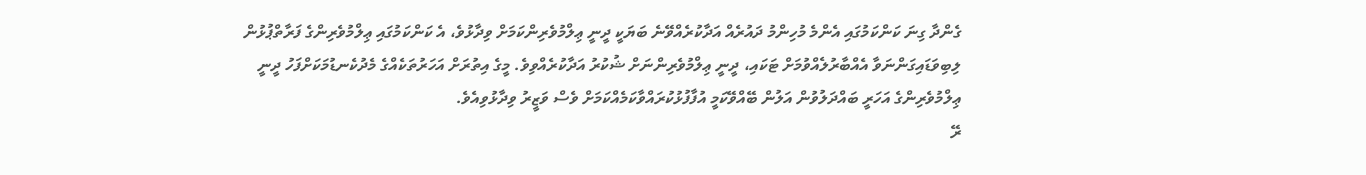ގެންދާ ގިނަ ކަންކަމުގައި އެންމެ މުހިންމު ދައުރެއް އަދާކުރެއްވޭނެ ބަޔަކީ ދީނީ ޢިލްމުވެރިންކަމަށް ވިދާޅުވެ، އެ ކަންކަމުގައި ޢިލްމުވެރިންގެ ފަރާތްޕުޅުން ލިބިވަޑައިގަންނަވާ އެއްބާރުލެއްވުމަށް ޓަކައި، ދީނީ ޢިލްމުވެރިންނަށް ޝުކުރު އަދާކުރެއްވިވެ. މީގެ އިތުރަށް އަހަރުތަކެއްގެ މެދުކެނޑުމަކަށްފަހު ދީނީ ޢިލްމުވެރިންގެ އަހަރީ ބައްދަލުވުން އަލުން ބޭއްވޭކަމީ އުފާފުޅުކުރައްވާކަމެއްކަމަށް ވެސް ވަޒީރު ވިދާޅުވިއެވެ.
ރޭ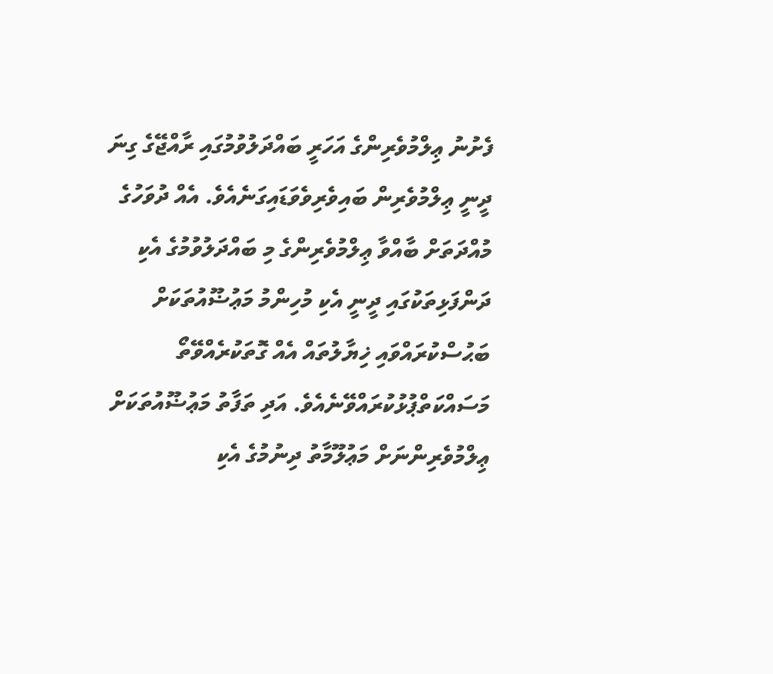ފެށުނު ޢިލްމުވެރިންގެ އަހަރީ ބައްދަލުވުމުގައި ރާއްޖޭގެ ގިނަ ދީނީ ޢިލްމުވެރިން ބައިވެރިވެވަޑައިގަނެއެވެ. އެއް ދުވަހުގެ މުއްދަތަށް ބާއްވާ ޢިލްމުވެރިންގެ މި ބައްދަލުވުމުގެ އެކި ދަންފަޅިތަކުގައި ދީނީ އެކި މުހިންމު މަޢުޟޫއުތަކަށް ބަޙުސްކުރައްވައި ޚިޔާލުތައް އެއް ގޮތަކުރެއްވޭތޯ މަސައްކަތްޕުޅުކުރައްވޭނެއެވެ. އަދި ތަފާތު މަޢުޟޫއުތަކަށް ޢިލްމުވެރިންނަށް މަޢުލޫމާތު ދިނުމުގެ އެކި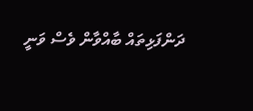ދަންފަޅިތައް ބާއްވާން ވެސް ވަނީ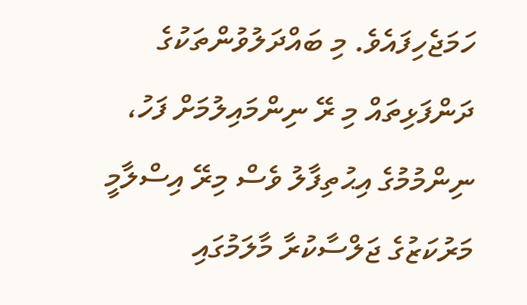ހަމަޖެހިފައެވެ. މި ބައްދަލުވުންތަކުގެ ދަންފަޅިތައް މި ރޭ ނިންމައިލުމަށް ފަހު، ނިންމުމުގެ އިޙުތިފާލު ވެސް މިރޭ އިސްލާމީ މަރުކަޒުގެ ޖަލްސާކުރާ މާލަމުގައި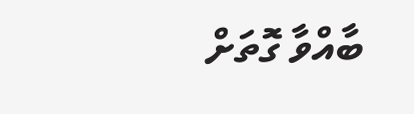ބާއްވާ ގޮތަށް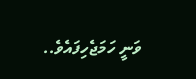ވަނީ ހަމަޖެހިފައެވެ..